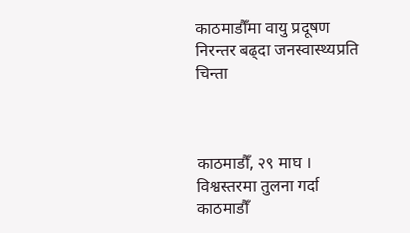काठमाडौँमा वायु प्रदूषण निरन्तर बढ्दा जनस्वास्थ्यप्रति चिन्ता



काठमाडौँ, २९ माघ । विश्वस्तरमा तुलना गर्दा काठमाडौँ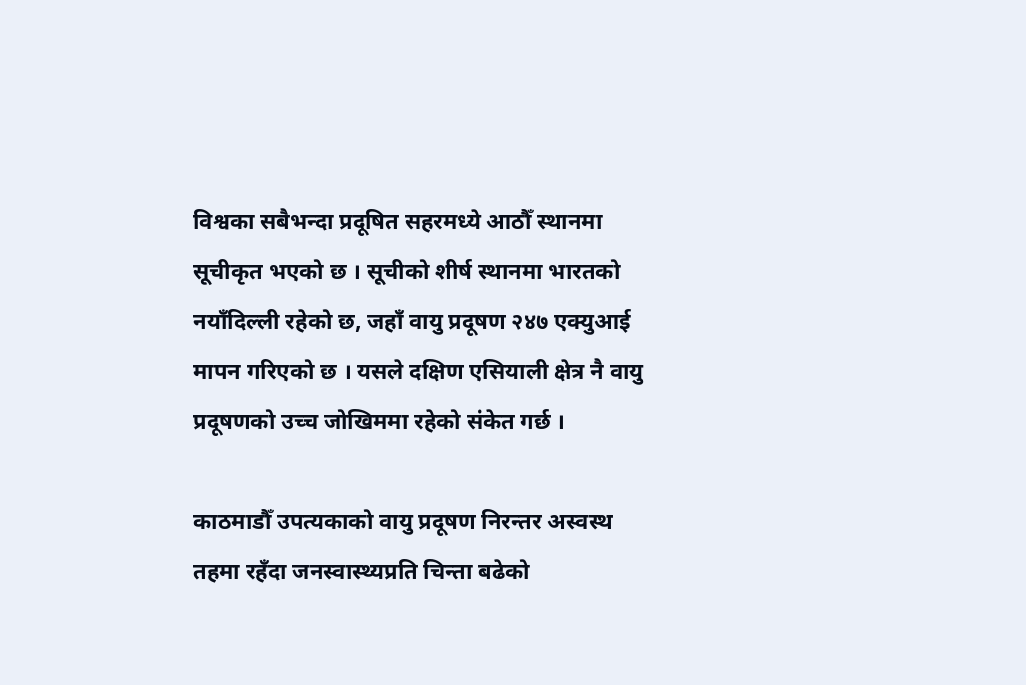विश्वका सबैभन्दा प्रदूषित सहरमध्ये आठौँ स्थानमा सूचीकृत भएको छ । सूचीको शीर्ष स्थानमा भारतको नयाँदिल्ली रहेको छ, जहाँ वायु प्रदूषण २४७ एक्युआई मापन गरिएको छ । यसले दक्षिण एसियाली क्षेत्र नै वायु प्रदूषणको उच्च जोखिममा रहेको संकेत गर्छ ।

काठमाडौँ उपत्यकाको वायु प्रदूषण निरन्तर अस्वस्थ तहमा रहँदा जनस्वास्थ्यप्रति चिन्ता बढेको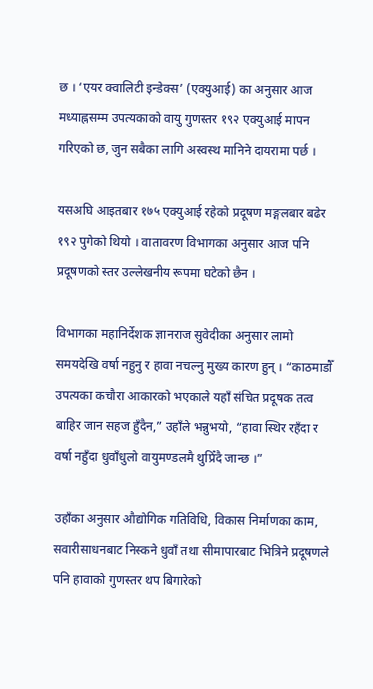छ । ‘एयर क्वालिटी इन्डेक्स’ (एक्युआई) का अनुसार आज मध्याह्नसम्म उपत्यकाको वायु गुणस्तर १९२ एक्युआई मापन गरिएको छ, जुन सबैका लागि अस्वस्थ मानिने दायरामा पर्छ ।

यसअघि आइतबार १७५ एक्युआई रहेको प्रदूषण मङ्गलबार बढेर १९२ पुगेको थियो । वातावरण विभागका अनुसार आज पनि प्रदूषणको स्तर उल्लेखनीय रूपमा घटेको छैन ।

विभागका महानिर्देशक ज्ञानराज सुवेदीका अनुसार लामो समयदेखि वर्षा नहुनु र हावा नचल्नु मुख्य कारण हुन् । “काठमाडौँ उपत्यका कचौरा आकारको भएकाले यहाँ संचित प्रदूषक तत्व बाहिर जान सहज हुँदैन,” उहाँले भन्नुभयो, “हावा स्थिर रहँदा र वर्षा नहुँदा धुवाँधुलो वायुमण्डलमै थुप्रिँदै जान्छ ।”

उहाँका अनुसार औद्योगिक गतिविधि, विकास निर्माणका काम, सवारीसाधनबाट निस्कने धुवाँ तथा सीमापारबाट भित्रिने प्रदूषणले पनि हावाको गुणस्तर थप बिगारेको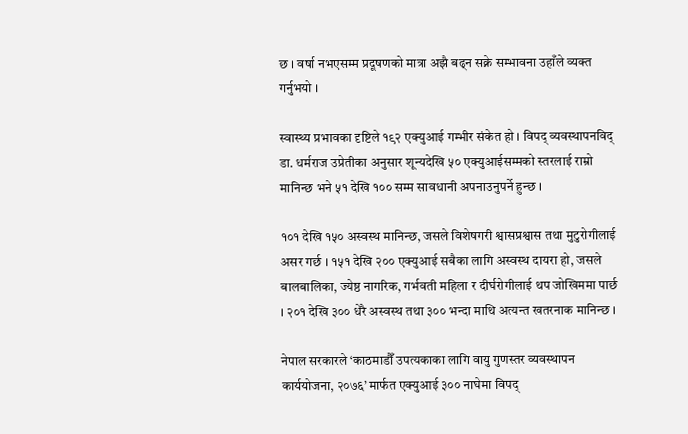छ । वर्षा नभएसम्म प्रदूषणको मात्रा अझै बढ्न सक्ने सम्भावना उहाँले व्यक्त गर्नुभयो ।

स्वास्थ्य प्रभावका दृष्टिले १९२ एक्युआई गम्भीर संकेत हो । विपद् व्यवस्थापनविद् डा. धर्मराज उप्रेतीका अनुसार शून्यदेखि ५० एक्युआईसम्मको स्तरलाई राम्रो मानिन्छ भने ५१ देखि १०० सम्म सावधानी अपनाउनुपर्ने हुन्छ ।

१०१ देखि १५० अस्वस्थ मानिन्छ, जसले विशेषगरी श्वासप्रश्वास तथा मुटुरोगीलाई असर गर्छ । १५१ देखि २०० एक्युआई सबैका लागि अस्वस्थ दायरा हो, जसले बालबालिका, ज्येष्ठ नागरिक, गर्भवती महिला र दीर्घरोगीलाई थप जोखिममा पार्छ । २०१ देखि ३०० धेरै अस्वस्थ तथा ३०० भन्दा माथि अत्यन्त खतरनाक मानिन्छ ।

नेपाल सरकारले ‘काठमाडौँ उपत्यकाका लागि वायु गुणस्तर व्यवस्थापन कार्ययोजना, २०७६’ मार्फत एक्युआई ३०० नाघेमा विपद्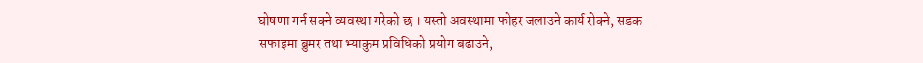घोषणा गर्न सक्ने व्यवस्था गरेको छ । यस्तो अवस्थामा फोहर जलाउने कार्य रोक्ने, सडक सफाइमा ब्रुमर तथा भ्याकुम प्रविधिको प्रयोग बढाउने,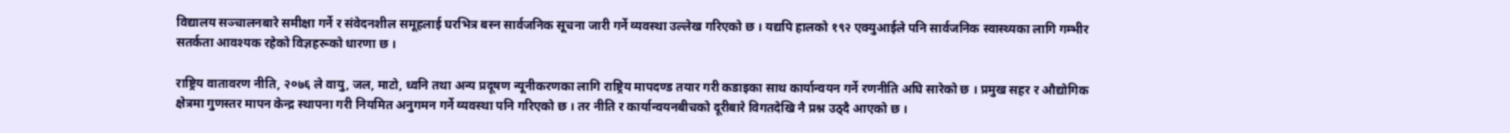विद्यालय सञ्चालनबारे समीक्षा गर्ने र संवेदनशील समूहलाई घरभित्र बस्न सार्वजनिक सूचना जारी गर्ने व्यवस्था उल्लेख गरिएको छ । यद्यपि हालको १९२ एक्युआईले पनि सार्वजनिक स्वास्थ्यका लागि गम्भीर सतर्कता आवश्यक रहेको विज्ञहरूको धारणा छ ।

राष्ट्रिय वातावरण नीति, २०७६ ले वायु, जल, माटो, ध्वनि तथा अन्य प्रदूषण न्यूनीकरणका लागि राष्ट्रिय मापदण्ड तयार गरी कडाइका साथ कार्यान्वयन गर्ने रणनीति अघि सारेको छ । प्रमुख सहर र औद्योगिक क्षेत्रमा गुणस्तर मापन केन्द्र स्थापना गरी नियमित अनुगमन गर्ने व्यवस्था पनि गरिएको छ । तर नीति र कार्यान्वयनबीचको दूरीबारे विगतदेखि नै प्रश्न उठ्दै आएको छ ।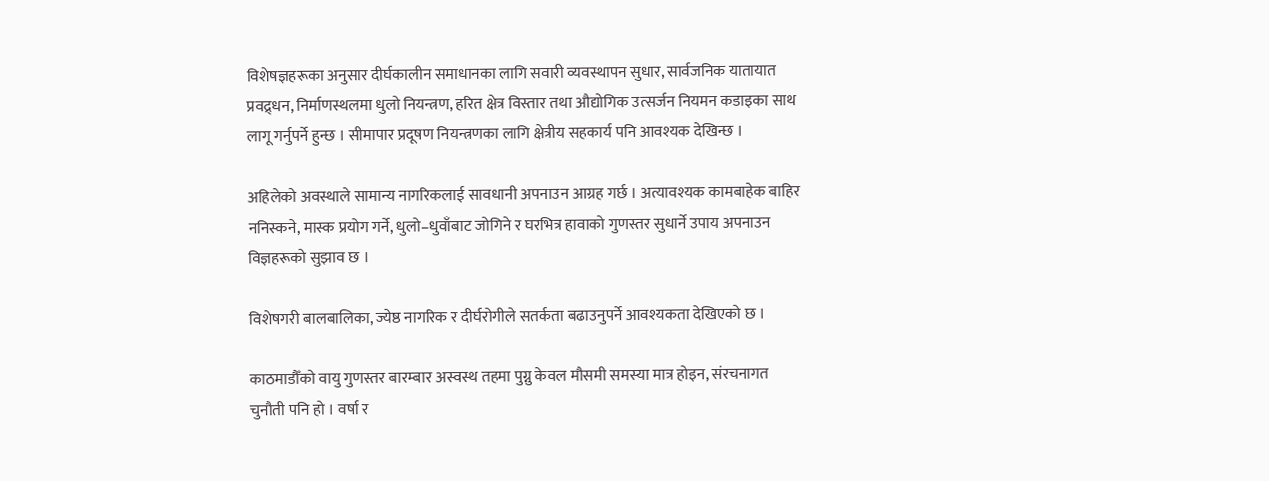विशेषज्ञहरूका अनुसार दीर्घकालीन समाधानका लागि सवारी व्यवस्थापन सुधार, सार्वजनिक यातायात प्रवद्र्धन, निर्माणस्थलमा धुलो नियन्त्रण, हरित क्षेत्र विस्तार तथा औद्योगिक उत्सर्जन नियमन कडाइका साथ लागू गर्नुपर्ने हुन्छ । सीमापार प्रदूषण नियन्त्रणका लागि क्षेत्रीय सहकार्य पनि आवश्यक देखिन्छ ।

अहिलेको अवस्थाले सामान्य नागरिकलाई सावधानी अपनाउन आग्रह गर्छ । अत्यावश्यक कामबाहेक बाहिर ननिस्कने, मास्क प्रयोग गर्ने, धुलो–धुवाँबाट जोगिने र घरभित्र हावाको गुणस्तर सुधार्ने उपाय अपनाउन विज्ञहरूको सुझाव छ ।

विशेषगरी बालबालिका, ज्येष्ठ नागरिक र दीर्घरोगीले सतर्कता बढाउनुपर्ने आवश्यकता देखिएको छ ।

काठमाडौँको वायु गुणस्तर बारम्बार अस्वस्थ तहमा पुग्नु केवल मौसमी समस्या मात्र होइन, संरचनागत चुनौती पनि हो । वर्षा र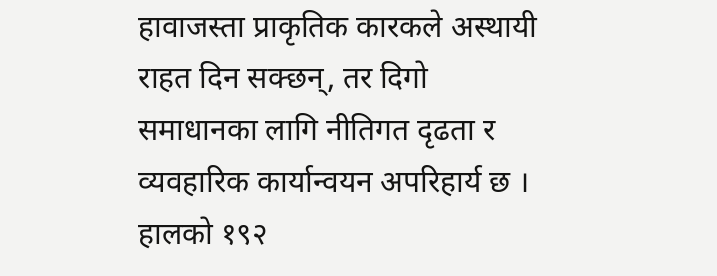हावाजस्ता प्राकृतिक कारकले अस्थायी राहत दिन सक्छन्, तर दिगो समाधानका लागि नीतिगत दृढता र व्यवहारिक कार्यान्वयन अपरिहार्य छ । हालको १९२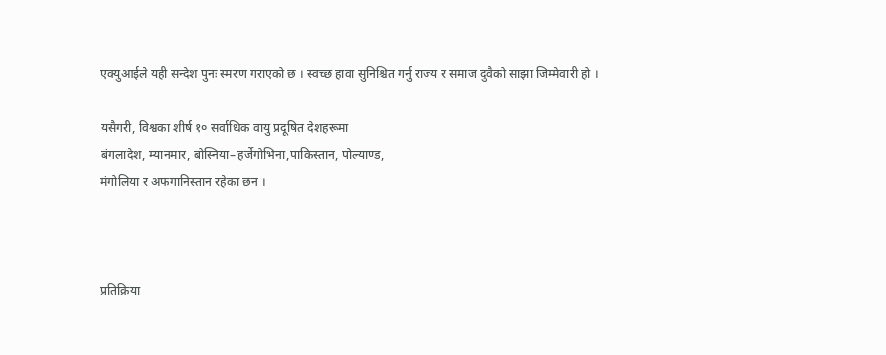एक्युआईले यही सन्देश पुनः स्मरण गराएको छ । स्वच्छ हावा सुनिश्चित गर्नु राज्य र समाज दुवैको साझा जिम्मेवारी हो ।

यसैगरी, विश्वका शीर्ष १० सर्वाधिक वायु प्रदूषित देशहरूमा
बंगलादेश, म्यानमार, बोस्निया–हर्जेगोभिना,पाकिस्तान, पोल्याण्ड,
मंगोलिया र अफगानिस्तान रहेका छन ।



प्रतिक्रिया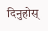दिनुहोस्